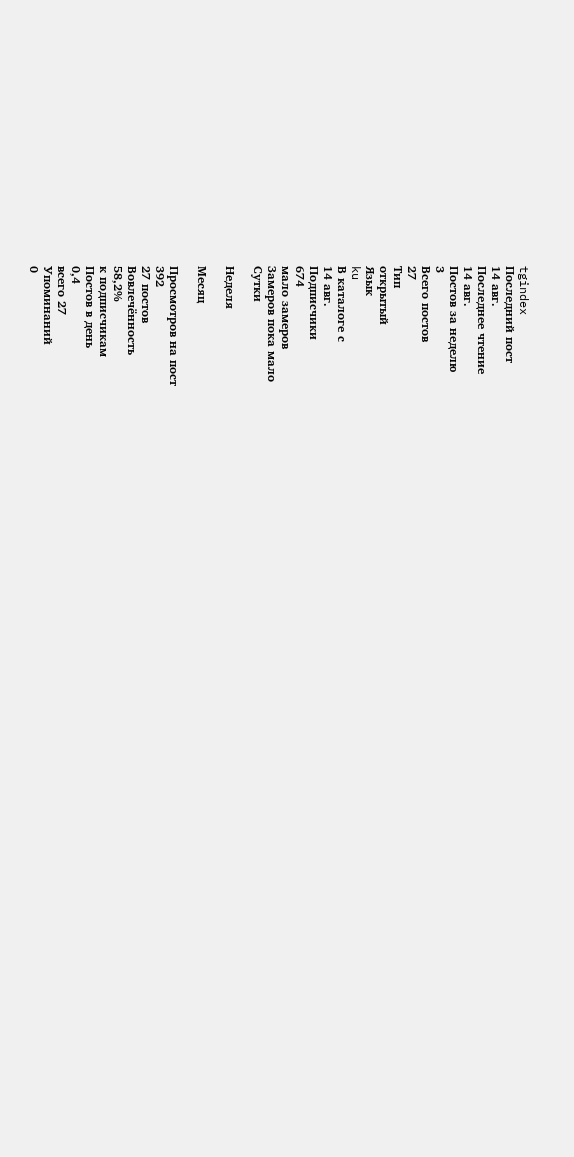tgindex
Последний пост
14 авг.
Последнее чтение
14 авг.
Постов за неделю
3
Всего постов
27
Тип
открытый
Язык
ku
В каталоге с
14 авг.
Подписчики
674
мало замеров
Замеров пока мало
Сутки

Неделя

Месяц

Просмотров на пост
392
27 постов
Вовлечённость
58,2%
к подписчикам
Постов в день
0,4
всего 27
Упоминаний
0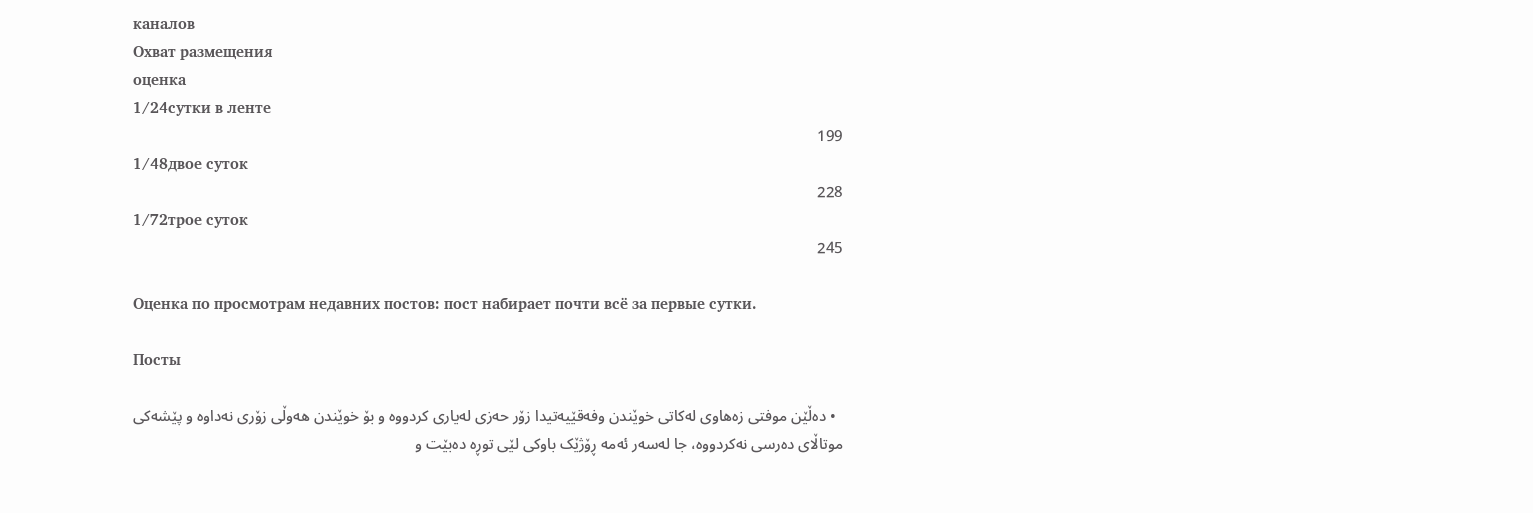каналов
Охват размещения
оценка
1/24сутки в ленте
199
1/48двое суток
228
1/72трое суток
245

Оценка по просмотрам недавних постов: пост набирает почти всё за первые сутки.

Посты

  • دەڵێن موفتی زەهاوی لەکاتی خوێندن وفەقێیەتیدا زۆر حەزی لەیاری کردووە و بۆ خوێندن هەوڵی زۆری نەداوە و پێشەکی موتاڵای دەرسی نەکردووە، جا لەسەر ئەمە ڕۆژێک باوکی لێی توڕە دەبێت و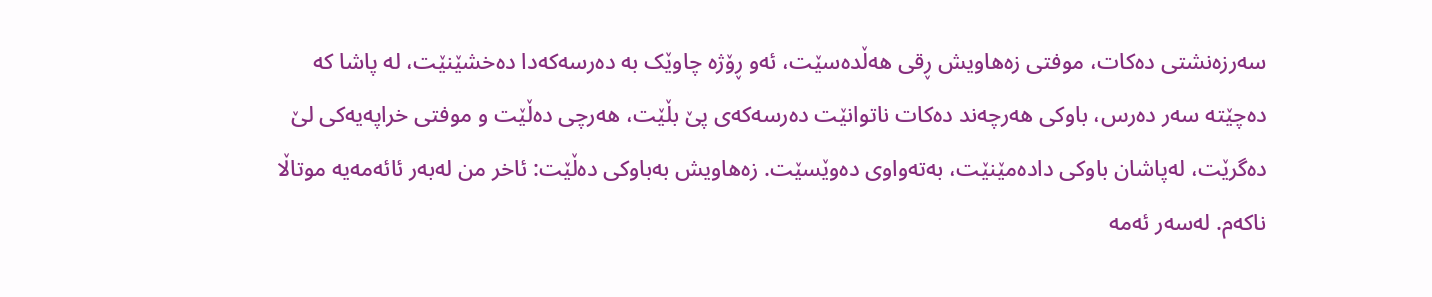سەرزەنشتی دەکات، موفتی زەهاویش ڕقی هەڵدەسێت، ئەو ڕۆژە چاوێک بە دەرسەکەدا دەخشێنێت، لە پاشا کە دەچێتە سەر دەرس، باوکی هەرچەند دەکات ناتوانێت دەرسەکەی پێ بڵێت، هەرچی دەڵێت و موفتی خراپەیەکی لێ دەگرێت، لەپاشان باوکی دادەمێنێت، بەتەواوی دەوێسێت. زەهاویش بەباوکی دەڵێت: ئاخر من لەبەر ئائەمەیە موتاڵا ناکەم. لەسەر ئەمە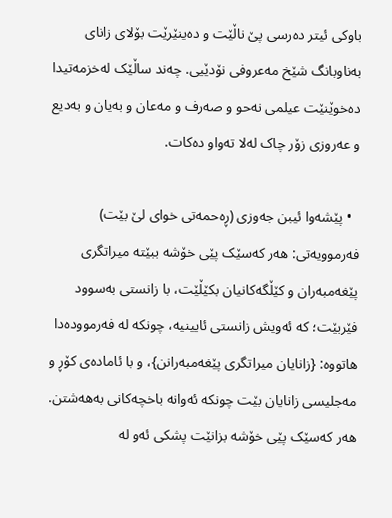باوکی ئیتر دەرسی پێ ناڵێت و دەینێرێت بۆلای زانای بەناوبانگ شێخ مەعروفی نۆدێیی. چەند ساڵێک لەخزمەتیدا دەخوێنێت عیلمی نەحو و صەرف و مەعان و بەیان و بەدیع و عەروزی زۆر چاک لەلا تەواو دەکات.

  • پێشەوا ئیبن جەوزی (ڕەحمەتی خوای لێ بێت) فەرموویەتی: هەر کەسێک پێی خۆشە ببێتە میراتگری پێغەمبەران و کێڵگەکانیان بکێڵێت، با زانستی بەسوود فێربێت؛ کە ئەویش زانستی ئایینیە، چونکە لە فەرموودەدا هاتووە: {زانایان میراتگری پێغەمبەرانن}، و با ئامادەی کۆڕ و مەجلیسی زانایان بێت چونکە ئەوانە باخچەکانی بەهەشتن. هەر کەسێک پێی خۆشە بزانێت پشکی ئەو لە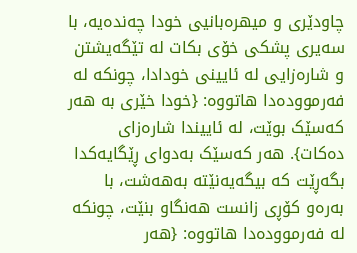چاودێری و میهرەبانیی خودا چەندەیە، با سەیری پشکی خۆی بکات لە تێگەیشتن و شارەزایی لە ئایینی خودادا، چونکە لە فەرموودەدا هاتووە: {خودا خێری بە هەر کەسێک بوێت، لە ئاییندا شارەزای دەکات}. هەر کەسێک بەدوای ڕێگایەکدا بگەڕێت کە بیگەیەنێتە بەهەشت، با بەرەو کۆڕی زانست هەنگاو بنێت، چونکە لە فەرموودەدا هاتووە: {هەر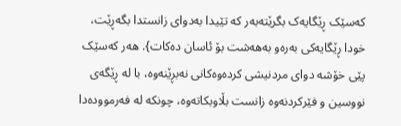کەسێک ڕێگایەک بگرێتەبەر کە تێیدا بەدوای زانستدا بگەڕێت، خودا ڕێگایەکی بەرەو بەهەشت بۆ ئاسان دەکات}. هەر کەسێک پێی خۆشە دوای مردنیشی کردەوەکانی نەبڕێنەوە، با لە ڕێگەی نووسین و فێرکردنەوە زانست بڵاوبکاتەوە، چونکە لە فەرموودەدا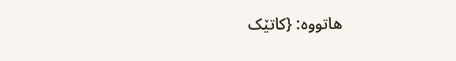هاتووە: {کاتێک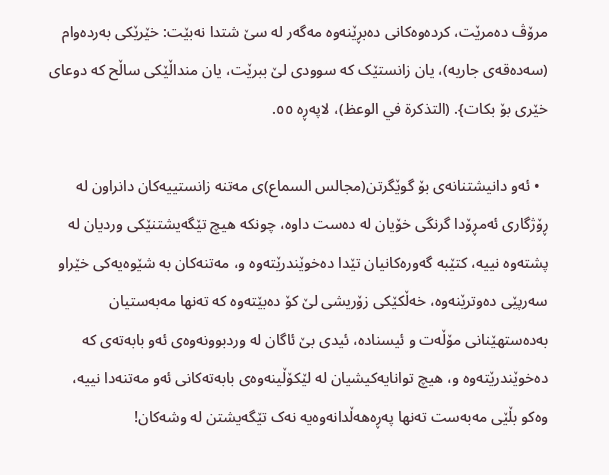مرۆڤ دەمرێت، کردەوەکانی دەبڕێنەوە مەگەر لە سێ شتدا نەبێت: خێرێکی بەردەوام (سەدەقەی جاریە)، یان زانستێک کە سوودی لێ ببرێت، یان منداڵێکی ساڵح کە دوعای خێری بۆ بکات}. (التذكرة في الوعظ)، لاپەڕە ٥٥.

  • ئەو دانیشتنانەی بۆ گوێگرتن(مجالس السماع)ی مەتنە زانستییەکان دانراون لە ڕۆژگاری ئەمڕۆدا گرنگی خۆیان لە دەست داوە، چونکە هیچ تێگەیشتنێکی وردیان لە پشتەوە نییە، کتێبە گەورەکانیان تێدا دەخوێندرێتەوە و، مەتنەکان بە شێوەیەکی خێراو سەرپێی دەوترێنەوە، خەڵکێکی زۆریشی لێ کۆ دەبێتەوە کە تەنها مەبەستیان بەدەستهێنانی مۆڵەت و ئیسنادە، ئیدی بێ ئاگان لە وردبوونەوەی ئەو بابەتەی کە دەخوێندرێتەوە و، هیچ توانایەکیشیان لە لێکۆڵینەوەی بابەتەکانی ئەو مەتنەدا نییە، وەکو بڵێی مەبەست تەنها پەڕەهەڵدانەوەیە نەک تێگەیشتن لە وشەکان!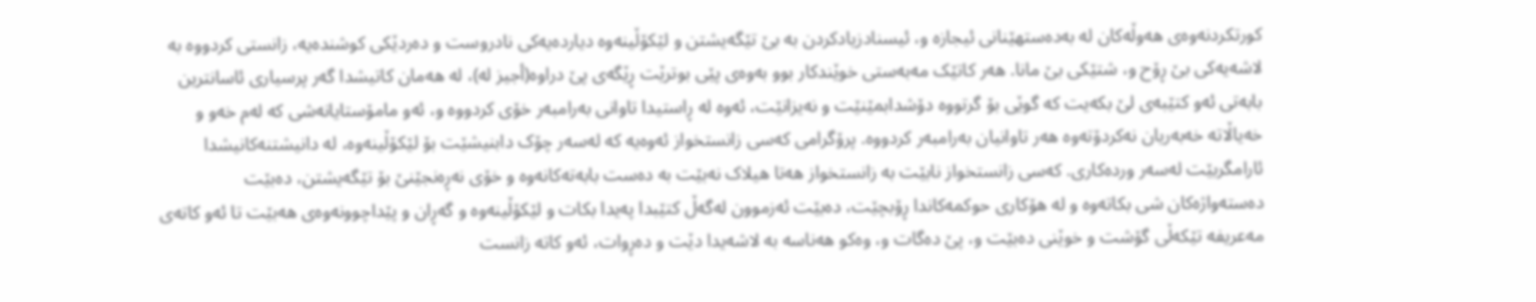کورتکردنەوەی هەوڵەکان لە بەدەستهێنانی ئیجازە و، ئیسنادزیادکردن بە بێ تێگەیشتن و لێکۆڵینەوە دیاردەیەکی نادروست و دەردێکی کوشندەیە، زانستی کردووە بە لاشەیەکی بێ ڕۆح و، شتێکی بێ مانا. هەر کاتێک مەبەستی خوێندکار بوو بەوەی پێی بوترێت ڕێگەی پێ دراوە(أجيز له)، لە هەمان کاتیشدا گەر پرسیاری ئاسانترین بابەتی ئەو کتێبەی لێ بکەیت کە گوێی بۆ گرتووە دۆشدابمێنێت و نەیزانێت، ئەوە لە ڕاستیدا تاوانی بەرامبەر خۆی کردووە و، ئەو مامۆستایانەشی کە لەم خەو و خەیاڵاتە خەبەریان نەکردۆتەوە هەر تاوانیان بەرامبەر کردووە. پرۆگرامی کەسی زانستخواز ئەوەیە کە لەسەر چۆک دابنیشێت بۆ لێکۆڵینەوە، لە دانیشتنەکانیشدا ئارامگربێت لەسەر وردەکاری. کەسی زانستخواز نابێت بە زانستخواز هەتا هیلاک نەبێت بە دەست بابەتەکانەوە و خۆی نەڕەنجێنێ بۆ تێگەیشتن، دەبێت دەستەواژەکان شی بکاتەوە و لە هۆکاری حوکمەکاندا ڕۆبچێت، دەبێت ئەزموون لەگەڵ کتێبدا پەیدا بکات و لێکۆڵینەوە و گەڕان و پێداچوونەوەی هەبێت تا ئەو کاتەی مەعریفە تێکەڵی گۆشت و خوێنی دەبێت و، پێ دەگات و، وەکو هەناسە بە لاشەیدا دێت و دەڕوات، ئەو کاتە زانست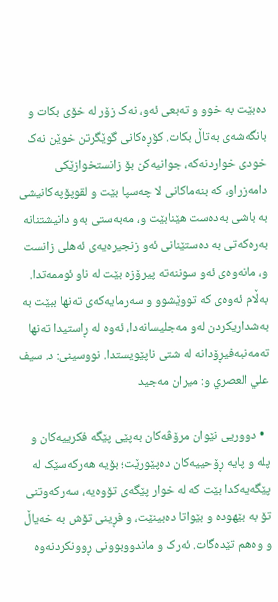دەبێت بە خوو و تەبعی ئەو، نەک زۆر لە خۆی بکات و بانگەشەی بەتاڵ بکات. کۆڕەکانی گوێگرتن خوێن نەک خودی خواردنەکە، جوانیەکن بۆ زانستخوازێکی دامەزراو، کە بنەماکانی لا چەسپا بێت و لقوپۆپەکانیشی بە باشی بەدەست هێنابێت و، مەبەستی بەو دانیشتنانە بەرەکەتی بە دەستێنانی ئەو زنجیرەیەی ئەهلی زانست و، مانەوەی ئەو سوننەتە پیرۆزە بێت لە ناو ئوممەتدا. بەڵام ئەوەی کە تووێشوو و سەرمایەکەی تەنها ببێت بە بەشداریکردن لەو مەجلیسانەدا، ئەوە لە ڕاستیدا تەنها تەمەنبەفیڕۆدانە لە شتی ناپێویستدا. نووسینی: د. سیف علي العصري و: میران مەجید

  • دووریی نێوان مرۆڤەکان بەپێی پێگە فکرییەکان و پلە و پایە ڕۆحییەکان دەپێورێت؛ بۆیە هەرکەسێک لە پێگەیەکدا بێت کە لە خوار پێگەی تۆوەیە، سەرکەوتنی تۆ بە بێهودە و بێواتا دەبینێت، و فڕینی تۆش بە خەیاڵ و وەهم تێدەگات. ئەرک و ماندووبوونی ڕوونکردنەوە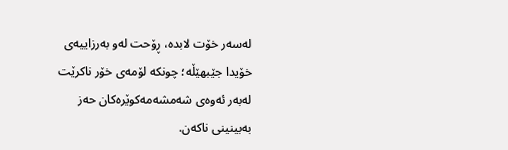لەسەر خۆت لابدە، ڕۆحت لەو بەرزاییەی خۆیدا جێبهێڵە؛ چونکە لۆمەی خۆر ناکرێت لەبەر ئەوەی شەمشەمەکوێرەکان حەز بەبینینی ناکەن.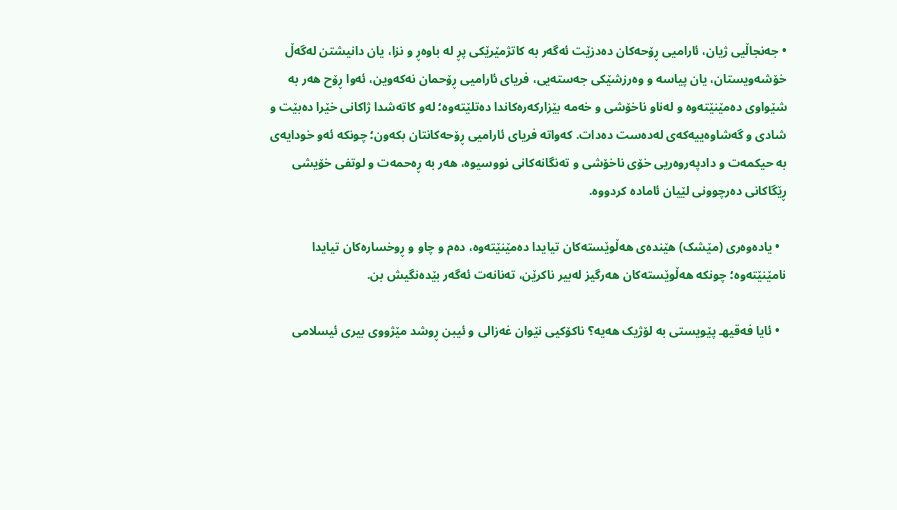• جەنجاڵیی ژیان، ئارامیی ڕۆحەکان دەدزێت ئەگەر بە کاتژمێرێکی پڕ لە باوەڕ و نزا، یان دانیشتن لەگەڵ خۆشەویستان، یان پیاسە و وەرزشێکی جەستەیی، فریای ئارامیی ڕۆحمان نەکەوین، ئەوا ڕۆح هەر بە شێواوی دەمێنێتەوە و لەناو ناخۆشی و خەمە بێزارکەرەکاندا دەتلێتەوە؛ لەو کاتەشدا ژاکانی خێرا دەبێت و شادی و گەشاوەییەکەی لەدەست دەدات. کەواتە فریای ئارامیی ڕۆحەکانتان بکەون؛ چونکە ئەو خودایەی بە حیکمەت و دادپەروەریی خۆی ناخۆشی و تەنگانەکانی نووسیوە، هەر بە ڕەحمەت و لوتفی خۆیشی ڕێگاکانی دەرچوونی لێیان ئامادە کردووە.

  • یادەوەری (مێشک) هێندەی هەڵوێستەکان تیایدا دەمێنێتەوە، دەم و چاو و ڕوخسارەکان تیایدا نامێنێتەوە؛ چونکە هەڵوێستەکان هەرگیز لەبیر ناکرێن، تەنانەت ئەگەر بێدەنگیش بن.

  • ئایا فەقیهـ پێویستی بە لۆژیک هەیە؟ ناکۆکیی نێوان غەزالی و ئیبن ڕوشد مێژووی بیری ئیسلامی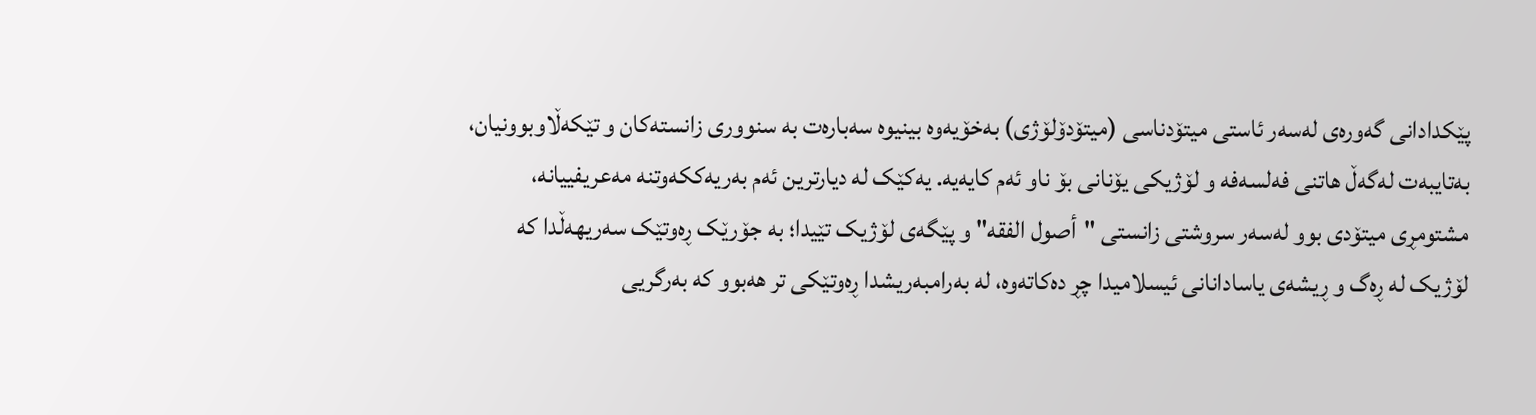پێکدادانی گەورەی لەسەر ئاستی میتۆدناسی (میتۆدۆلۆژی) بەخۆیەوە بینیوە سەبارەت بە سنووری زانستەکان و تێکەڵاوبوونیان، بەتایبەت لەگەڵ هاتنی فەلسەفە و لۆژیکی یۆنانی بۆ ناو ئەم کایەیە. یەکێک لە دیارترین ئەم بەریەککەوتنە مەعریفییانە، مشتومڕی میتۆدی بوو لەسەر سروشتی زانستی "أصول الفقه" و پێگەی لۆژیک تێیدا؛ بە جۆرێک ڕەوتێک سەریهەڵدا کە لۆژیک لە ڕەگ و ڕیشەی یاسادانانی ئیسلامیدا چڕ دەکاتەوە، لە بەرامبەریشدا ڕەوتێکی تر هەبوو کە بەرگریی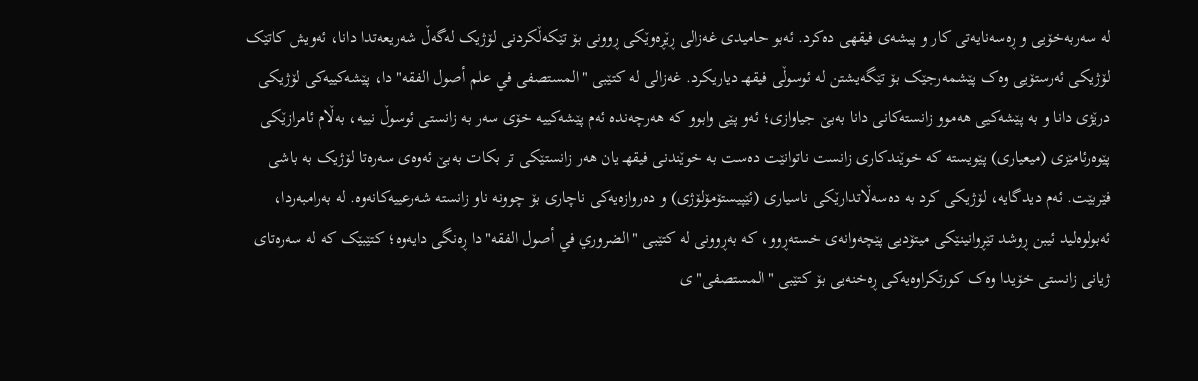لە سەربەخۆیی و ڕەسەنایەتی کار و پیشەی فیقهی دەکرد. ئەبو حامیدی غەزالی ڕێڕەوێکی ڕوونی بۆ تێکەڵکردنی لۆژیک لەگەڵ شەریعەتدا دانا، ئەویش کاتێک لۆژیکی ئەرستۆیی وەک پێشمەرجێک بۆ تێگەیشتن لە ئوسوڵی فیقهـ دیاریکرد. غەزالی لە کتێبی "المستصفى في علم أصول الفقه"دا، پێشەکییەکی لۆژیکی درێژی دانا و بە پێشەکیی هەموو زانستەکانی دانا بەبێ جیاوازی؛ ئەو پێی وابوو کە هەرچەندە ئەم پێشەکییە خۆی سەر بە زانستی ئوسوڵ نییە، بەڵام ئامرازێکی پێوەرئامێزی (میعیاری) پێویستە کە خوێندکاری زانست ناتوانێت دەست بە خوێندنی فیقهـ یان هەر زانستێکی تر بکات بەبێ ئەوەی سەرەتا لۆژیک بە باشی فێربێت. ئەم دیدگایە، لۆژیکی کرد بە دەسەڵاتدارێکی ناسیاری (ئێپیستۆمۆلۆژی) و دەروازەیەکی ناچاری بۆ چوونە ناو زانستە شەرعییەکانەوە. لە بەرامبەردا، ئەبولوەلید ئیبن ڕوشد تێڕوانینێکی میتۆدیی پێچەوانەی خستەڕوو، کە بەڕوونی لە کتێبی "الضروري في أصول الفقه"دا ڕەنگی دایەوە؛ کتێبێک کە لە سەرەتای ژیانی زانستی خۆیدا وەک کورتکراوەیەکی ڕەخنەیی بۆ کتێبی "المستصفى"ی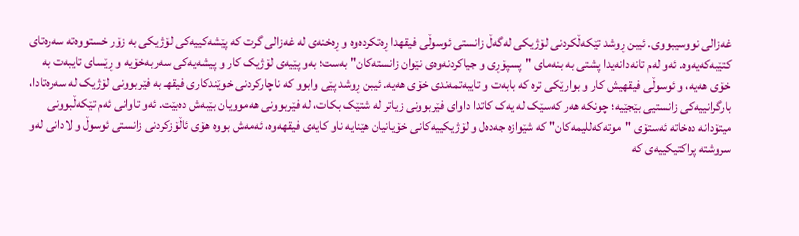غەزالی نووسیبووی. ئیبن ڕوشد تێکەڵکردنی لۆژیکی لەگەڵ زانستی ئوسوڵی فیقهدا ڕەتکردەوە و ڕەخنەی لە غەزالی گرت کە پێشەکییەکی لۆژیکی بە زۆر خستووەتە سەرەتای کتێبەکەیەوە. ئەو لەم تانەدانەیدا پشتی بە بنەمای "پسپۆڕی و جیاکردنەوەی نێوان زانستەکان" بەست؛ بەو پێیەی لۆژیک کار و پیشەیەکی سەربەخۆیە و ڕێسای تایبەت بە خۆی هەیە، و ئوسوڵی فیقهیش کار و بوارێکی ترە کە بابەت و تایبەتمەندی خۆی هەیە. ئیبن ڕوشد پێی وابوو کە ناچارکردنی خوێندکاری فیقهـ بە فێربوونی لۆژیک لە سەرەتادا، بارگرانییەکی زانستیی بێجێیە؛ چونکە هەر کەسێک لە یەک کاتدا داوای فێربوونی زیاتر لە شتێک بکات، لە فێربوونی هەموویان بێبەش دەبێت. ئەو تاوانی ئەم تێکەڵبوونی میتۆدانە دەخاتە ئەستۆی "موتەکەللیمەکان" کە شێوازە جەدەل و لۆژیکییەکانی خۆیانیان هێنایە ناو کایەی فیقهەوە، ئەمەش بووە هۆی ئاڵۆزکردنی زانستی ئوسوڵ و لادانی لەو سروشتە پراکتیکییەی کە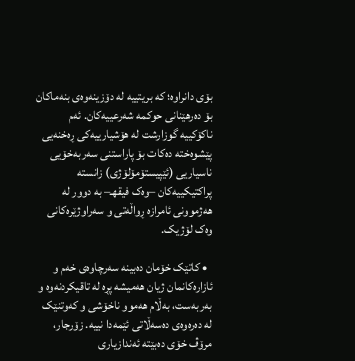بۆی دانراوە؛ کە بریتییە لە دۆزینەوەی بنەماکان بۆ دەرهێنانی حوکمە شەرعییەکان. ئەم ناکۆکییە گوزارشت لە هۆشیارییەکی ڕەخنەیی پێشوەختە دەکات بۆ پاراستنی سەربەخۆیی ناسیاریی (ئێپیستۆمۆلۆژی) زانستە پراکتیکییەکان –وەک فیقهـ– بە دوور لە هەژموونی ئامرازە ڕواڵەتی و سەراوژێرەکانی وەک لۆژیک.

  • کاتێک خۆمان دەبینە سەرچاوەی خەم و ئازارەکانمان ژیان هەمیشە پڕە لە تاقیکردنەوە و بەربەست، بەڵام هەموو ناخۆشی و کەوتنێک لە دەرەوەی دەسەڵاتی ئێمەدا نییە. زۆرجار، مرۆڤ خۆی دەبێتە ئەندازیاری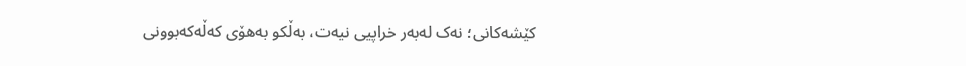کێشەکانی؛ نەک لەبەر خراپیی نیەت، بەڵکو بەهۆی کەڵەکەبوونی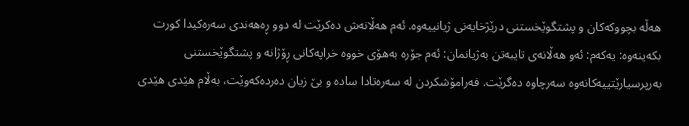هەڵە بچووکەکان و پشتگوێخستنی درێژخایەنی ژیانییەوە. ئەم هەڵانەش دەکرێت لە دوو ڕەهەندی سەرەکیدا کورت بکەینەوە: یەکەم: ئەو هەڵانەی تایبەتن بەژیانمان: ئەم جۆرە بەهۆی خووە خراپەکانی ڕۆژانە و پشتگوێخستنی بەرپرسیارێتییەکانەوە سەرچاوە دەگرێت. فەرامۆشکردن لە سەرەتادا سادە و بێ زیان دەردەکەوێت، بەڵام هێدی هێدی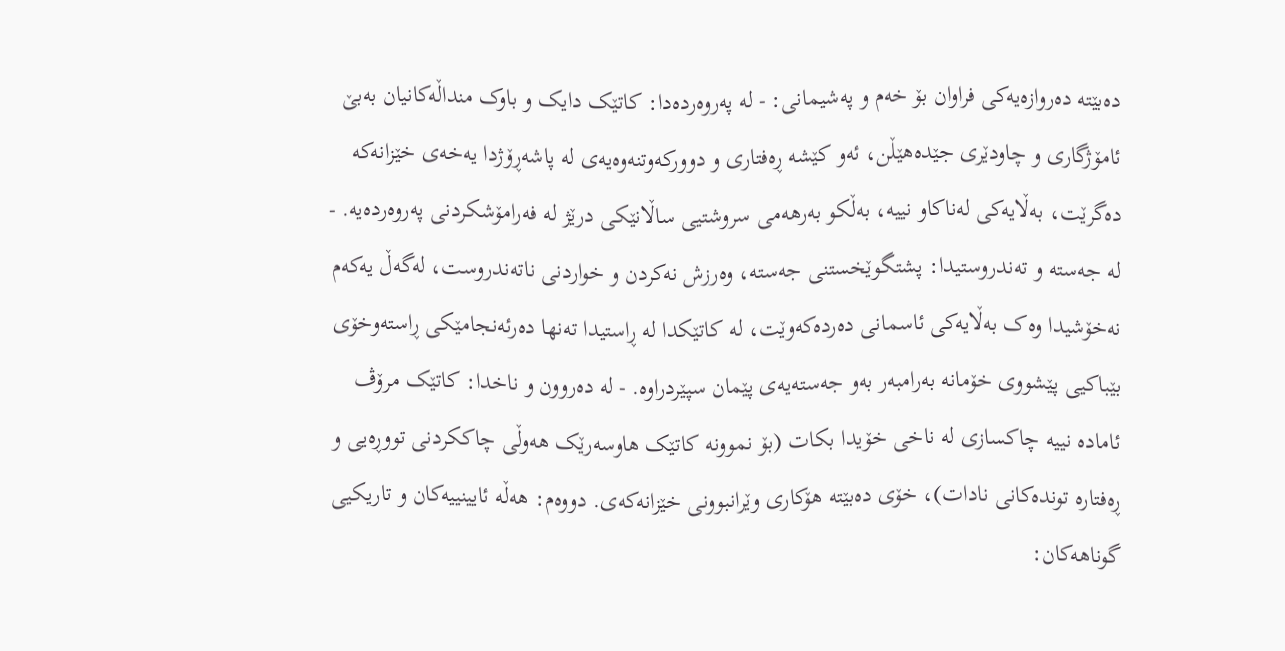دەبێتە دەروازەیەکی فراوان بۆ خەم و پەشیمانی: - لە پەروەردەدا: کاتێک دایک و باوک منداڵەکانیان بەبێ ئامۆژگاری و چاودێری جێدەهێڵن، ئەو کێشە ڕەفتاری و دوورکەوتنەوەیەی لە پاشەڕۆژدا یەخەی خێزانەکە دەگرێت، بەڵایەکی لەناکاو نییە، بەڵکو بەرهەمی سروشتیی ساڵانێکی درێژ لە فەرامۆشکردنی پەروەردەیە. - لە جەستە و تەندروستیدا: پشتگوێخستنی جەستە، وەرزش نەکردن و خواردنی ناتەندروست، لەگەڵ یەکەم نەخۆشیدا وەک بەڵایەکی ئاسمانی دەردەکەوێت، لە کاتێکدا لە ڕاستیدا تەنها دەرئەنجامێکی ڕاستەوخۆی بێباکیی پێشووی خۆمانە بەرامبەر بەو جەستەیەی پێمان سپێردراوە. - لە دەروون و ناخدا: کاتێک مرۆڤ ئامادە نییە چاکسازی لە ناخی خۆیدا بکات (بۆ نموونە کاتێک هاوسەرێک هەوڵی چاککردنی تووڕەیی و ڕەفتارە توندەکانی نادات)، خۆی دەبێتە هۆکاری وێرانبوونی خێزانەکەی. دووەم: هەڵە ئایینییەکان و تاریکیی گوناهەکان: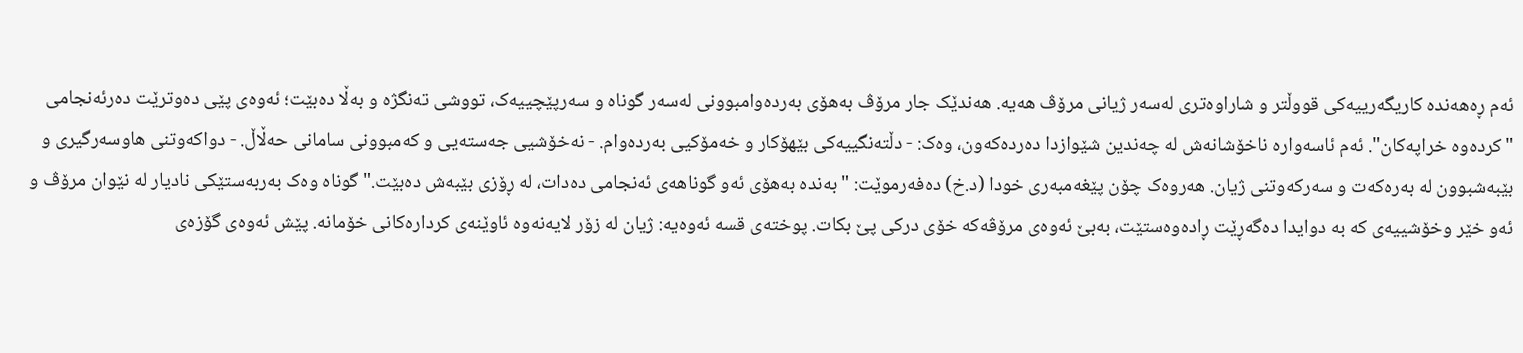ئەم ڕەهەندە کاریگەرییەکی قووڵتر و شاراوەتری لەسەر ژیانی مرۆڤ هەیە. هەندێک جار مرۆڤ بەهۆی بەردەوامبوونی لەسەر گوناه و سەرپێچییەک، تووشی تەنگژە و بەڵا دەبێت؛ ئەوەی پێی دەوترێت دەرئەنجامی "کردەوە خراپەکان". ئەم ئاسەوارە ناخۆشانەش لە چەندین شێوازدا دەردەکەون، وەک: - دڵتەنگییەکی بێهۆکار و خەمۆکیی بەردەوام. - نەخۆشیی جەستەیی و کەمبوونی سامانی حەڵاڵ. - دواکەوتنی هاوسەرگیری و بێبەشبوون لە بەرەکەت و سەرکەوتنی ژیان. هەروەک چۆن پێغەمبەری خودا (د.خ) دەفەرموێت: "بەندە بەهۆی ئەو گوناهەی ئەنجامی دەدات، لە ڕۆزی بێبەش دەبێت." گوناه وەک بەربەستێکی نادیار لە نێوان مرۆڤ و ئەو خێر وخۆشییەی کە بە دوایدا دەگەڕێت ڕادەوەستێت، بەبێ ئەوەی مرۆڤەکە خۆی درکی پێ بکات. پوختەی قسە ئەوەیە: ژیان لە زۆر لایەنەوە ئاوێنەی کردارەکانی خۆمانە. پێش ئەوەی گۆزەی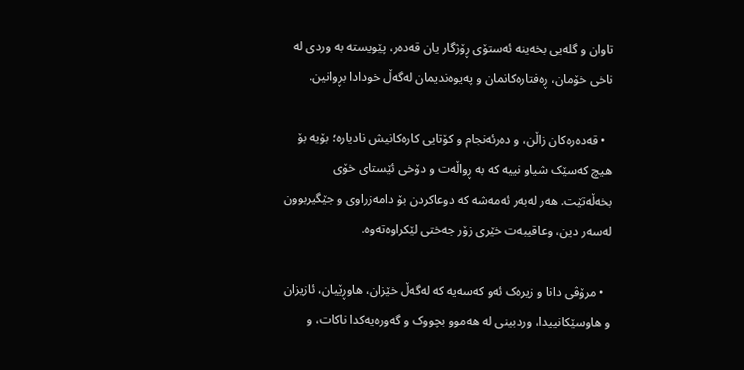تاوان و گلەیی بخەینە ئەستۆی ڕۆژگار یان قەدەر، پێویستە بە وردی لە ناخی خۆمان، ڕەفتارەکانمان و پەیوەندیمان لەگەڵ خودادا بڕوانین.

  • قەدەرەکان زاڵن، و دەرئەنجام و کۆتایی کارەکانیش نادیارە؛ بۆیە بۆ هیچ کەسێک شیاو نییە کە بە ڕواڵەت و دۆخی ئێستای خۆی بخەڵەتێت. هەر لەبەر ئەمەشە کە دوعاکردن بۆ دامەزراوی و جێگیربوون لەسەر دین، وعاقیبەت خێری زۆر جەختی لێکراوەتەوە.

  • مرۆڤی دانا و زیرەک ئەو کەسەیە کە لەگەڵ خێزان، هاوڕێیان، ئازیزان و هاوسێکانییدا، وردبینی لە هەموو بچووک و گەورەیەکدا ناکات، و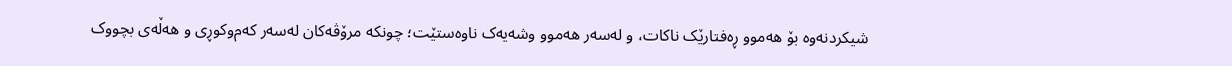شیکردنەوە بۆ هەموو ڕەفتارێک ناکات، و لەسەر هەموو وشەیەک ناوەستێت؛ چونکە مرۆڤەکان لەسەر کەم‌وکوڕی و هەڵەی بچووک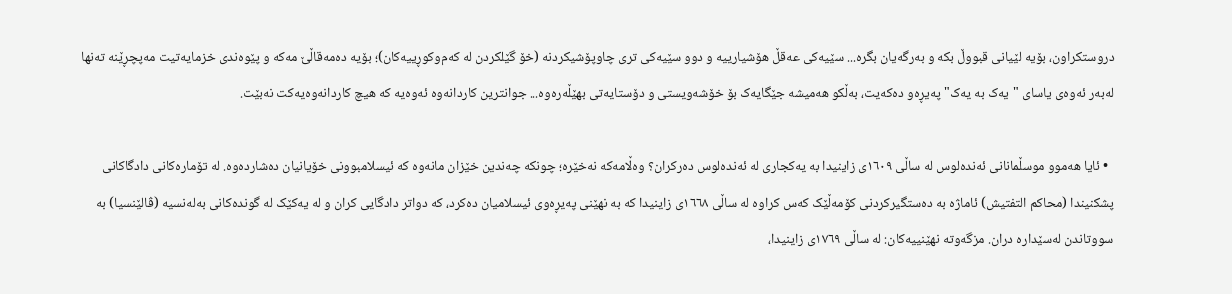دروستکراون، بۆیە لێیانی قبووڵ بکە و بەرگەیان بگرە... سێیەکی عەقڵ هۆشیارییە و دوو سێیەکی تری چاوپۆشیکردنە (خۆ گێلکردن لە کەم‌وکوڕییەکان)؛ بۆیە دەمەقاڵێ مەکە و پێوەندی خزمایەتیت مەپچڕێنە تەنها لەبەر ئەوەی یاسای "یەک بە یەک" پەیڕەو دەکەیت، بەڵکو هەمیشە جێگایەک بۆ خۆشەویستی و دۆستایەتی بهێڵەرەوە... جوانترین کاردانەوە ئەوەیە کە هیچ کاردانەوەیەکت نەبێت.

  • ئایا هەموو موسڵمانانی ئەندەلوس لە ساڵی ١٦٠٩ی زاینیدا بە یەکجاری لە ئەندەلوس دەرکران؟ وەڵامەکە نەخێرە؛ چونکە چەندین خێزان مانەوە کە ئیسلامبوونی خۆیانیان دەشاردەوە. لە تۆمارەکانی دادگاکانی پشکنیندا (محاكم التفتيش) ئاماژە بە دەستگیرکردنی کۆمەڵێک کەس کراوە لە ساڵی ١٦٦٨ی زاینیدا کە بە نهێنی پەیڕەوی ئیسلامیان دەکرد، کە دواتر دادگایی کران و لە یەکێک لە گوندەکانی بەلەنسیە (ڤالێنسیا) بە سووتاندن لەسێدارە دران. مزگەوتە نهێنییەکان: لە ساڵی ١٧٦٩ی زاینیدا،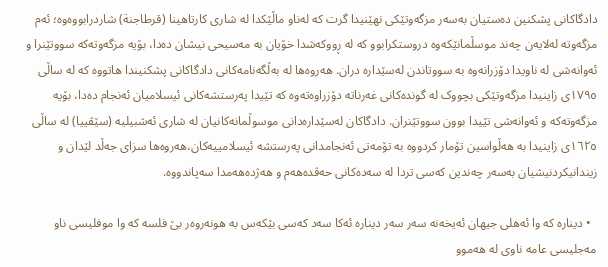دادگاکانی پشکنین دەستیان بەسەر مزگەوتێکی نهێنیدا گرت کە لەناو ماڵێکدا لە شاری کارتاهینا (قرطاجنة) شاردرابووەوە؛ ئەم مزگەوتە لەلایەن چەند موسڵمانێکەوە دروستکرابوو کە لە ڕووکەشدا خۆیان بە مەسیحی نیشان دەدا، بۆیە مزگەوتەکە سووتێنرا و ئەوانەشی لە ناویدا دۆزرانەوە بە سووتاندن لەسێدارە دران. هەروەها لە بەڵگەنامەکانی دادگاکانی پشکنیندا هاتووە کە لە ساڵی ١٧٩٥ی زاینیدا مزگەوتێکی بچووک لە گوندەکانی غەرناتە دۆزراوەتەوە کە تێیدا پەرستشەکانی ئیسلامیان ئەنجام دەدا، بۆیە مزگەوتەکە و ئەوانەشی تێیدا بوون سووتێنران. دادگاکان لەسێدارەدانی موسوڵمانەکانیان لە شاری ئەشبیلیە (سێڤییا) لە ساڵی ١٦٢٥ی زاینیدا بە هەڵواسین تۆمار کردووە بە تۆمەتی ئەنجامدانی پەرستشە ئیسلامییەکان،هەروەها سزای جەڵد لێدان و زیندانیکردنیشیان بەسەر چەندین کەسی تردا لە سەدەکانی حەڤدەهەم و هەژدەهەمدا سەپاندووە.

  • دینارە کە وا ئەهلی جیهان ئەیخەنە سەر سەر دینارە ئەکا سەد کەسی بێکەس بە هونەروەر بێ فلسە کە وا موفلیسی ناو مەجلیسی عامە ناوی لە هەموو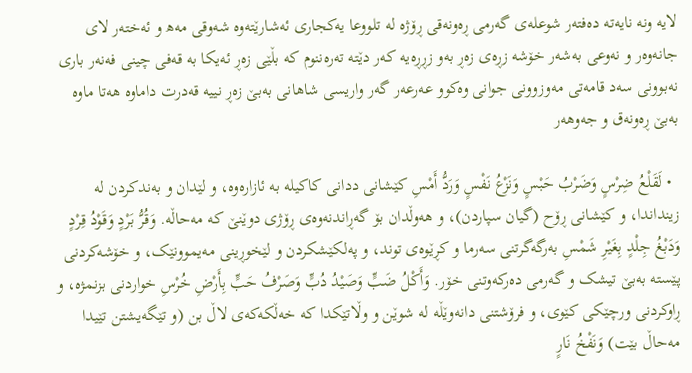لایە ونە نایەتە دەفتەر شوعلەی گەرمی ڕەونەقی ڕۆژە لە تلووعا یەکجاری ئەشارێتەوە شەوقی مەھ و ئەختەر لای جانەوەر و نەوعی بەشەر خۆشە زڕەی زەڕ بەو زڕڕەیە کەر دێتە تەرەننوم کە بڵێی زەڕ ئەیکا بە قەفی چینی فەنەر باری نەبوونی سەد قامەتی مەوزوونی جوانی وەکوو عەرعەر گەر واریسی شاهانی بەبێ زەڕ نییە قەدرت داماوە هەتا ماوە بەبێ ڕەونەق و جەوهەر

  • لَقَلْعُ ضِرْسٍ وَضَرْبُ حَبْسٍ وَنَزْعُ نَفْسٍ وَرَدُّ أَمْسِ کێشانی ددانی کاکیلە بە ئازارەوە، و لێدان و بەندکردن لە زینداندا، و کێشانی ڕۆح (گیان سپاردن)، و هەوڵدان بۆ گەڕاندنەوەی ڕۆژی دوێنێ کە مەحاڵە. وَقُرُّ بَرْدٍ وَقَوْدُ قِرْدٍ وَدَبْغُ جِلْدٍ بِغَيْرِ شَمْسِ بەرگەگرتنی سەرما و کڕێوەی توند، و پەلکێشکردن و لێخوڕینی مەیموونێک، و خۆشەکردنی پێستە بەبێ تیشک و گەرمی دەرکەوتنی خۆر. وَأَكْلُ ضَبٍّ وَصَيْدُ دُبٍّ وَصَرْفُ حَبٍّ بِأَرْضِ خُرْسِ خواردنی بزنمژە، و ڕاوکردنی ورچێکی کێوی، و فرۆشتنی دانەوێڵە لە شوێن و وڵاتێکدا کە خەڵکەکەی لاڵ بن (و تێگەیشتن تێیدا مەحاڵ بێت) وَنَفْخُ نَارٍ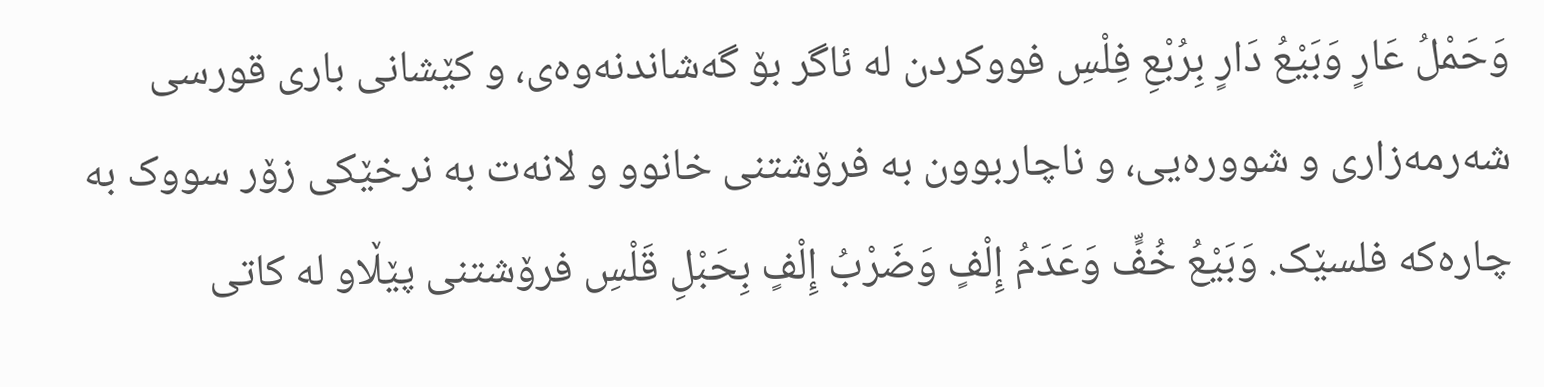وَحَمْلُ عَارٍ وَبَيْعُ دَارٍ بِرُبْعِ فِلْسِ فووکردن لە ئاگر بۆ گەشاندنەوەی، و کێشانی باری قورسی شەرمەزاری و شوورەیی، و ناچاربوون بە فرۆشتنی خانوو و لانەت بە نرخێکی زۆر سووک بە چارەکە فلسێک. وَبَيْعُ خُفٍّ وَعَدَمُ إِلْفٍ وَضَرْبُ إِلْفٍ بِحَبْلِ قَلْسِ فرۆشتنی پێڵاو لە کاتی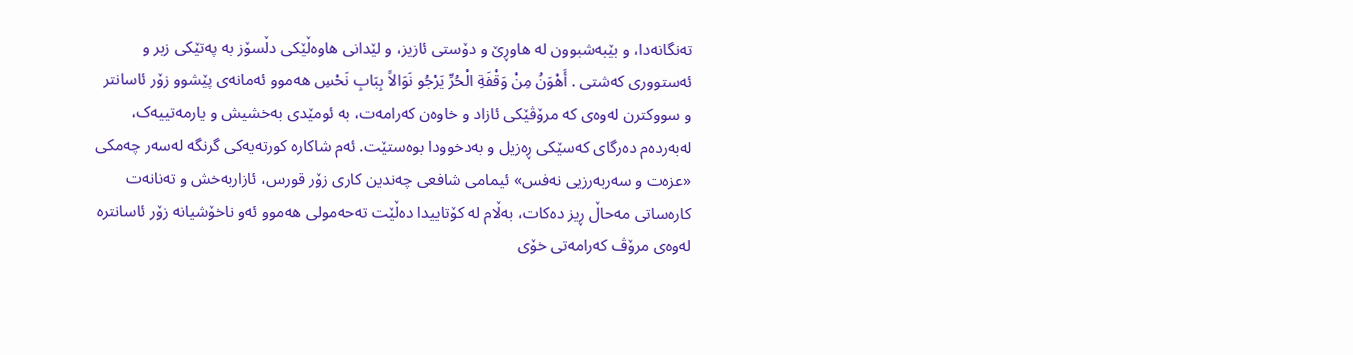تەنگانەدا، و بێبەشبوون لە هاوڕێ و دۆستی ئازیز، و لێدانی هاوەڵێکی دڵسۆز بە پەتێکی زبر و ئەستووری کەشتی . أَهْوَنُ مِنْ وَقْفَةِ الْحُرِّ يَرْجُو نَوَالاً بِبَابِ نَحْسِ هەموو ئەمانەی پێشوو زۆر ئاسانتر و سووکترن لەوەی کە مرۆڤێکی ئازاد و خاوەن کەرامەت، بە ئومێدی بەخشیش و یارمەتییەک، لەبەردەم دەرگای کەسێکی ڕەزیل و بەدخوودا بوەستێت. ئەم شاکارە کورتەیەکی گرنگە لەسەر چەمکی «عزەت و سەربەرزیی نەفس» ئیمامی شافعی چەندین کاری زۆر قورس، ئازاربەخش و تەنانەت کارەساتی مەحاڵ ڕیز دەکات، بەڵام لە کۆتاییدا دەڵێت تەحەمولی هەموو ئەو ناخۆشیانە زۆر ئاسانترە لەوەی مرۆڤ کەرامەتی خۆی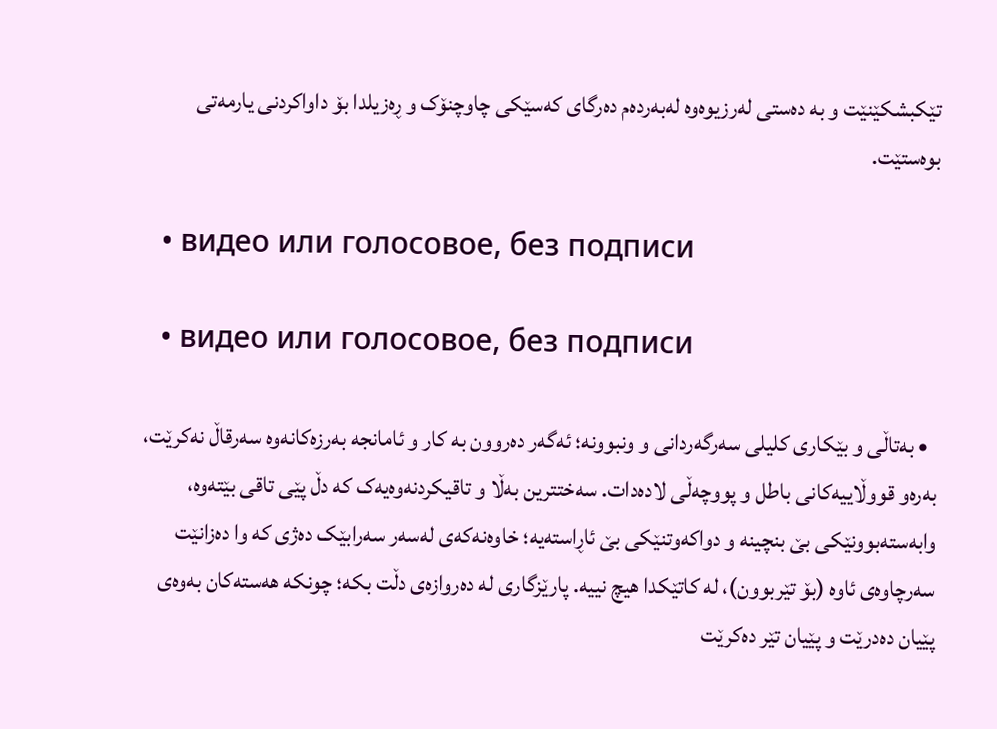تێکبشکێنێت و بە دەستی لەرزیوەوە لەبەردەم دەرگای کەسێکی چاوچنۆک و ڕەزیلدا بۆ داواکردنی یارمەتی بوەستێت.

  • видео или голосовое, без подписи

  • видео или голосовое, без подписи

  • بەتاڵی و بێکاری کلیلی سەرگەردانی و ونبوونە؛ ئەگەر دەروون بە کار و ئامانجە بەرزەکانەوە سەرقاڵ نەکرێت، بەرەو قووڵاییەکانی باطل و پووچەڵی لادەدات. سەختترین بەڵا و تاقیکردنەوەیەک کە دڵ پێی تاقی بێتەوە، وابەستەبوونێکی بێ بنچینە و دواکەوتنێکی بێ ئاڕاستەیە؛ خاوەنەکەی لەسەر سەرابێک دەژی کە وا دەزانێت سەرچاوەی ئاوە (بۆ تێربوون)، لە کاتێکدا هیچ نییە. پارێزگاری لە دەروازەی دڵت بکە؛ چونکە هەستەکان بەوەی پێیان دەدرێت و پێیان تێر دەکرێت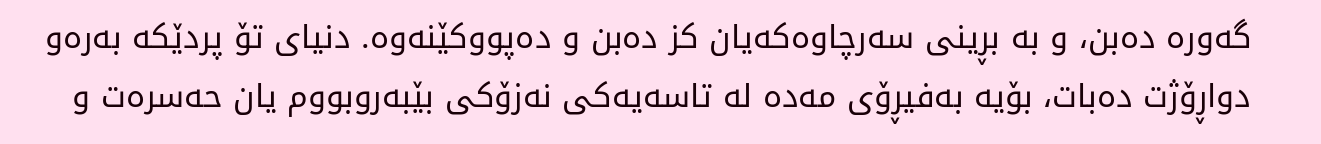گەورە دەبن، و بە بڕینی سەرچاوەکەیان کز دەبن و دەپووکێنەوە. دنیای تۆ پردێکە بەرەو دواڕۆژت دەبات، بۆیە بەفیڕۆی مەدە لە تاسەیەکی نەزۆکی بێبەروبووم یان حەسرەت و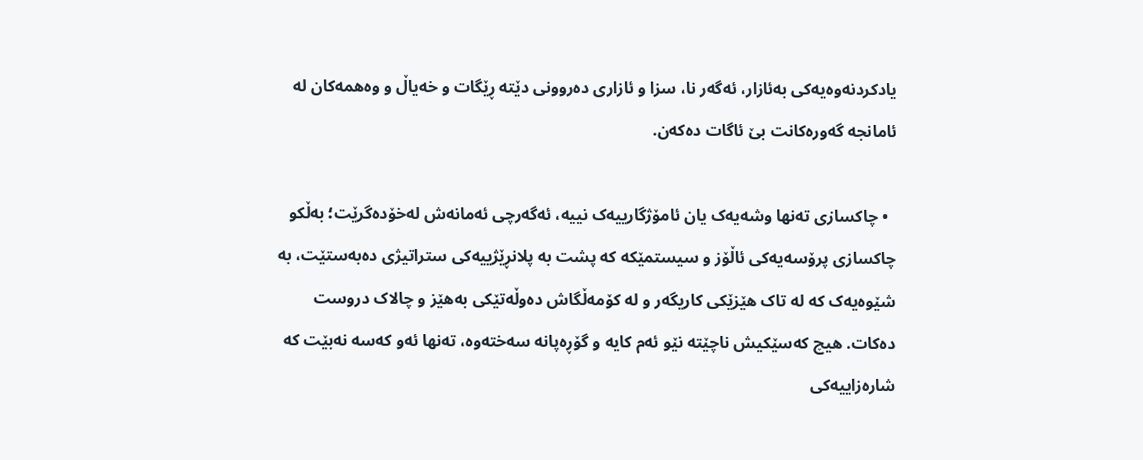یادکردنەوەیەکی بەئازار، ئەگەر نا، سزا و ئازاری دەروونی دێتە ڕێگات و خەیاڵ و وەهمەکان لە ئامانجە گەورەکانت بێ ئاگات دەکەن.

  • چاکسازی تەنها وشەیەک یان ئامۆژگارییەک نییە، ئەگەرچی ئەمانەش لەخۆدەگرێت؛ بەڵکو چاکسازی پرۆسەیەکی ئاڵۆز و سیستمێکە کە پشت بە پلانڕێژییەکی ستراتیژی دەبەستێت، بە شێوەیەک کە لە تاک هێزێکی کاریگەر و لە کۆمەڵگاش دەوڵەتێکی بەهێز و چالاک دروست دەکات. هیچ کەسێکیش ناچێتە نێو ئەم کایە و گۆڕەپانە سەختەوە، تەنها ئەو کەسە نەبێت کە شارەزاییەکی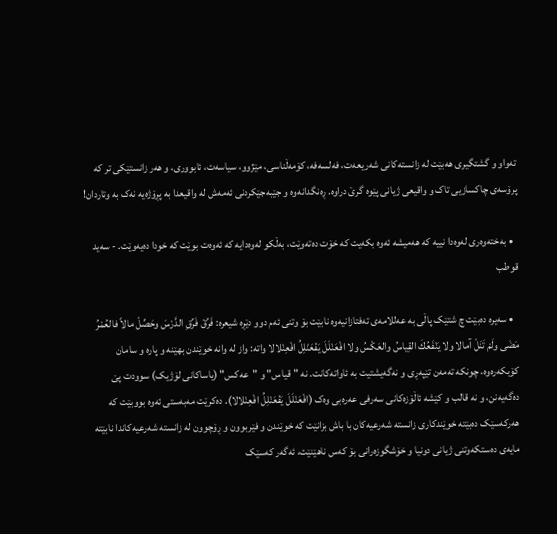تەواو و گشتگیری هەبێت لە زانستەکانی شەریعەت، فەلسەفە، کۆمەڵناسی، مێژوو، سیاسەت، ئابووری، و هەر زانستێکی تر کە پرۆسەی چاکسازیی تاک و واقیعی ژیانی پێوە گرێ دراوە. ڕەنگدانەوە و جێبەجێکردنی ئەمەش لە واقیعدا بە پڕۆژەیە نەک بە وتاردان!

  • بەختەوەری لەوەدا نییە کە هەمیشە ئەوە بکەیت کە خۆت دەتەوێت، بەڵکو لەوەدایە کە ئەوەت بوێت کە خودا دەیەوێت. - سەید قوطب

  • سەیرە دەبێت چ شتێک پاڵی بە عەللامەی تەفتازانیەوە نابێت بۆ وتنی ئەم دوو دێڕە شیعرە: فَرِّقْ فَرِّقِ الدَّرْسَ وحَصِّلْ مالاً فالعُمْرُ مَضَى ولَمْ تَنَلْ آمالا ولا يَنْفَعُكَ القِياسُ والعَكْسُ ولا افْعَنْلَلَ يَفْعَنْلِلُ افْعِنْلالا واتە: واز لە وانە خوێندن بهێنە و پارە و سامان کۆبکەرەوە، چونکە تەمەن تێپەڕی و نەگەیشتیت بە ئاواتەکانت. نە "قیاس" و "عەکس" (یاساکانی لۆژیک) سوودت پێ دەگەیەنن، و نە قالب و کێشە ئاڵۆزەکانی سەرفی عەرەبی وەک (افْعَنْلَلَ يَفْعَنْلِلُ افْعِنْلالا). دەکرێت مەبەستی ئەوە بووبێت کە هەرکەسێک دەبێتە خوێندکاری زانستە شەرعیەکان با باش بزانێت کە خوێندن و فێربوون و ڕۆچوون لە زانستە شەرعیەکاندا نابێتە مایەی دەستکەوتنی ژیانی دونیا و خۆشگوزەرانی بۆ کەس ناهێنێت، ئەگەر کەسێک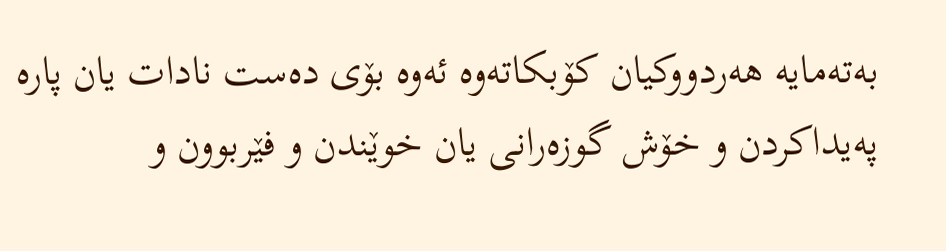بەتەمایە هەردووکیان کۆبکاتەوە ئەوە بۆی دەست نادات یان پارە پەیداکردن و خۆش گوزەرانی یان خوێندن و فێربوون و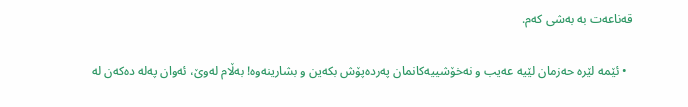قەناعەت بە بەشی کەم.

  • ئێمە لێرە حەزمان لێیە عەیب و نەخۆشییەکانمان پەردەپۆش بکەین و بشارینەوە! بەڵام لەوێ، ئەوان پەلە دەکەن لە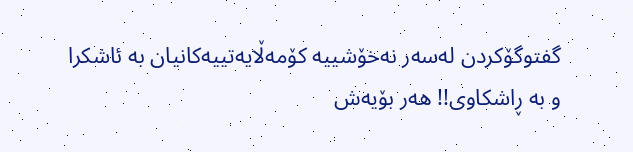گفتوگۆکردن لەسەر نەخۆشییە کۆمەڵایەتییەکانیان بە ئاشکرا و بە ڕاشکاوی!! هەر بۆیەش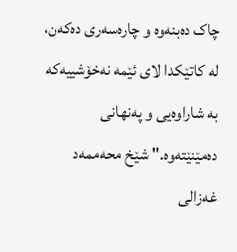چاک دەبنەوە و چارەسەری دەکەن، لە کاتێکدا لای ئێمە نەخۆشییەکە بە شاراوەیی و پەنهانی دەمێنێتەوە." شێخ محەممەد غەزالی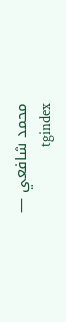محمد شافعي — tgindex